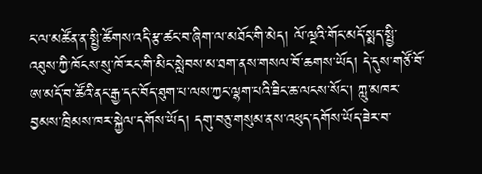ང་ལ་མཚོན་ན་སྤྱི་ཚོགས་འདི་རྩ་ཚང་བ་ཞིག་ལ་མཐོང་གི་མེད། ལོ་ལྔའི་གོང་མདོ་སྨད་སྤྱི་འཐུས་ཀྱི་ཁོངས་སུ་ཁོ་རང་གི་མིང་སླེབས་མ་ཐག་ནས་གསལ་བོ་ཆགས་ཡོད། དེ་དུས་གཙོ་བོ་ཨ་མདོ་བ་ཚོའི་ནང་རྒྱ་དང་བོད་ཐུག་པ་ལས་ཀྱང་ལྷག་པའི་ཟིང་ཆ་ལངས་སོང་། ཀླུ་མཁར་བྱམས་ཁྲིམས་ཁར་སྐྱེལ་དགོས་ཡོད། དགུ་བཅུ་གསུམ་ནས་འཕུད་དགོས་ཡོད་ཟེར་བ་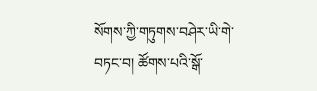སོགས་ཀྱི་གཏུགས་བཤེར་ཡི་གེ་བཏང་བ། ཚོགས་པའི་སྒོ་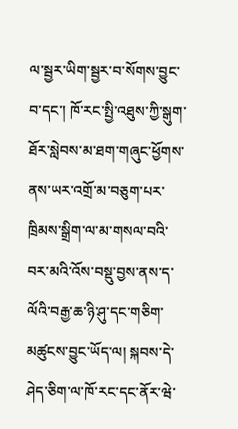ལ་སྦྱར་ཡིག་སྦྱར་བ་སོགས་བྱུང་བ་དང་། ཁོ་རང་སྤྱི་འཐུས་ཀྱི་སྒུག་ཐོར་སླེབས་མ་ཐག་གཞུང་ཕྱོགས་ནས་ཡར་འགྲོ་མ་བཅུག་པར་ཁྲིམས་སྒྲིག་ལ་མ་གསལ་བའི་བར་མའི་འོས་བསྡུ་བྱས་ནས་ད་ལོའི་བརྒྱ་ཆ་ཉི་ཤུ་དང་གཅིག་མཚུངས་བྱུང་ཡོད་ལ། སྐབས་དེ་ཤེད་ཅིག་ལ་ཁོ་རང་དང་ནོར་ཝེ་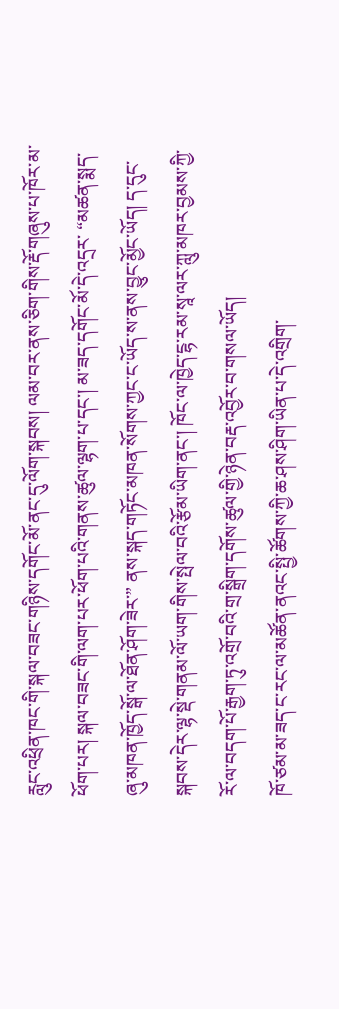རླུང་འཕྲིན་ཁང་གི་སྐལ་བཟང་གཉིས་དགོང་མོ་ནང་དུ་ལོག་སྐབས། ལམ་བར་ནས་ཅིག་གིས་རྡོ་གཞུས་པ་ཁོར་མ་ཕོག་པར། སྐལ་བཟང་གི་ལག་པར་ཕོག་པའི་གནས་ཚུལ་ལྷག་པ་དང་། མ་ཟད་དགོང་མོ་དེ་འདྲར་ “མཚན་སྨད་ཞུ་མཁན་ཁྱོད་སྒོ་ལ་ཐོན་ཤོག་ཟེར་” ནས་སྐད་གཏོང་མཁན་སོགས་ཀྱང་ང་ཡོད་ས་ནས་བྱུང་མྱོང་ཡོད། ད་དུང་སྐབས་དེར་ལྷ་སྡེ་གནམ་ལོ་ཡག་གིས་སྤེལ་བའི་རྩོམ་ཡིག་ནང་། ཁོང་ལ་ཁྱེད་ངྷ་རམ་སཱ་ལར་ཀླུ་མཁར་བྱམས་ཀྱི་རོ་ལ་བདག་པོ་རྒྱག་ཏུ་འགྲོ་བའི་གྲ་སྒྲིག་དགོས་ཚུལ་གྱི་ཉེན་བརྡ་འབྱོར་བ་གསལ་ཡོད།
ཁོ་ཙམ་མ་ཟད་ང་རང་ལ་མཚོན་ནའང་སྤྱི་ཚོགས་ཀྱི་ཆ་ཤས་ཤིག་ཡིན་པ་དེ་འགྲིག་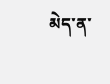མེད་ན་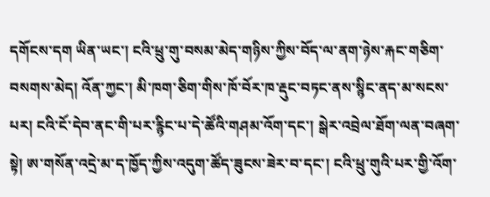དགོངས་དག ཡིན་ཡང་། ངའི་ཕྲུ་གུ་བསམ་མེད་གཉིས་ཀྱིས་བོད་ལ་ནག་ཉེས་རྐང་གཅིག་བསགས་མེད། འོན་ཀྱང་། མི་ཁག་ཅིག་གིས་ཁོ་བོར་ཁ་རྡུང་བཏང་ནས་སྙིང་ནད་མ་སངས་པར། ངའི་ངོ་དེབ་ནང་གི་པར་རྙིང་པ་དེ་ཚོའི་གཤམ་འོག་དང་། སྒེར་འབྲེལ་ཐོག་ལན་བཞག་སྟེ། ཨ་གསོན་འདྲེ་མ་ད་ཁྱོད་ཀྱིས་འདུག་ཚོད་ཟུངས་ཟེར་བ་དང་། ངའི་ཕྲུ་གུའི་པར་གྱི་འོག་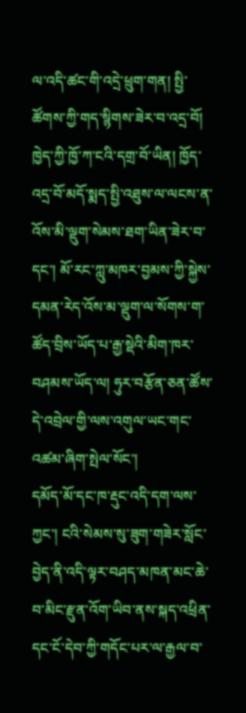ལ་འདི་ཚང་གི་འདྲེ་ཕྲུག་གན། སྤྱི་ཚོགས་ཀྱི་གད་སྙིགས་ཟེར་བ་འདྲ་བོ། ཁྱེད་ཀྱི་ཁྱོ་ཀ་ངའི་དགྲ་བོ་ཡིན། ཁྱོད་འདྲ་བོ་མདོ་སྨད་སྤྱི་འཐུས་ལ་ལངས་ན་འོས་མི་ལྡུག་སེམས་ཐག་ཡིན་ཟེར་བ་དང་། མོ་རང་ཀླུ་མཁར་བྱམས་ཀྱི་སྐྱེས་དམན་རེད་འོས་མ་ལྡུག་ལ་སོགས་ག་ཚོད་བྲིས་ཡོད་པ་རྒྱ་སྡེའི་མིག་ཁར་བཤམས་ཡོད་ལ། ཧུར་བརྩོན་ཅན་ཚོས་དེ་འབྲེལ་གྱི་ལས་འགུལ་ཡང་གང་འཚམ་ཞིག་སྤེལ་སོང་།
དམོད་མོ་དང་ཁ་རྡུང་འདི་དག་ལས་ཀྱང་། ངའི་སེམས་སུ་ཟུག་གཟེར་སློང་བྱེད་ནི་འདི་ལྟར་བཤད་མཁན་མང་ཆེ་བ་མིང་རྫུན་འོག་ཡིབ་ནས་སྐད་འཕྲིན་དང་ངོ་དེབ་ཀྱི་གདོང་པར་ལ་རྒྱལ་བ་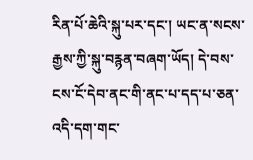རིན་པོ་ཆེའི་སྐུ་པར་དང་། ཡང་ན་སངས་རྒྱས་ཀྱི་སྐུ་བརྙན་བཞག་ཡོད། དེ་བས་ངས་ངོ་དེབ་ནང་གི་ནང་པ་དད་པ་ཅན་འདི་དག་གང་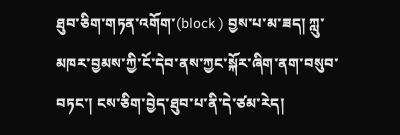ཐུབ་ཅིག་གཏན་འགོག་(block ) བྱས་པ་མ་ཟད། ཀླུ་མཁར་བྱམས་ཀྱི་ངོ་དེབ་ནས་ཀྱང་སྐོར་ཞིག་ནག་བསུབ་བཏང་། ངས་ཅིག་བྱེད་ཐུབ་པ་ནི་དེ་ཙམ་རེད།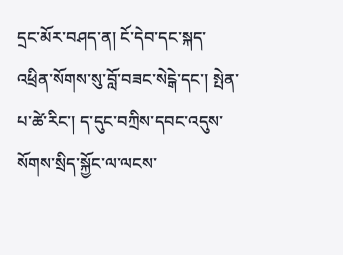དྲང་མོར་བཤད་ན། ངོ་དེབ་དང་སྐད་འཕྲིན་སོགས་སུ་བློ་བཟང་སེངྒེ་དང་། སྤེན་པ་ཚེ་རིང་། ད་དུང་བཀྲིས་དབང་འདུས་སོགས་སྲིད་སྐྱོང་ལ་ལངས་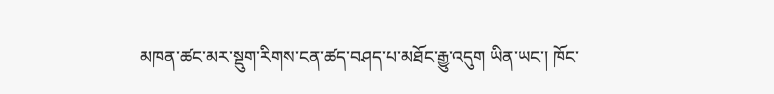མཁན་ཚང་མར་སྡུག་རིགས་ངན་ཚད་བཤད་པ་མཐོང་རྒྱུ་འདུག ཡིན་ཡང་། ཁོང་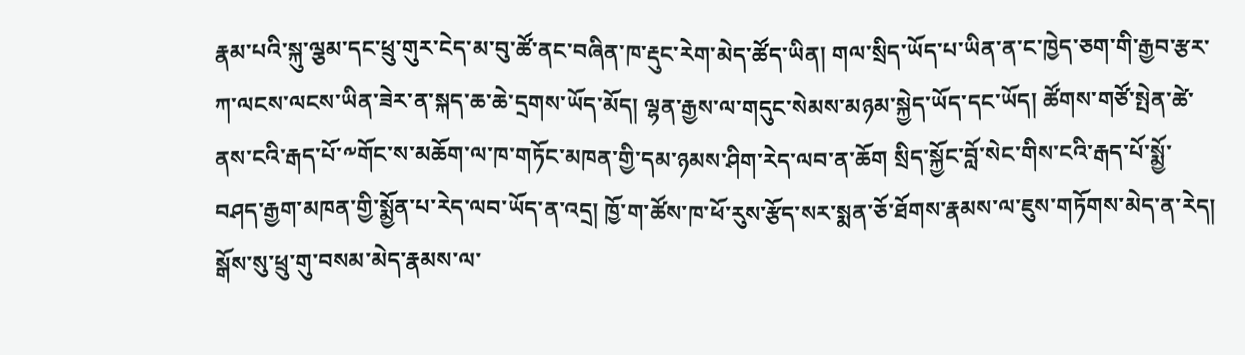རྣམ་པའི་སྐུ་ལྕམ་དང་ཕྲུ་གུར་ངེད་མ་བུ་ཚོ་ནང་བཞིན་ཁ་རྡུང་རེག་མེད་ཚོད་ཡིན། གལ་སྲིད་ཡོད་པ་ཡིན་ན་ང་ཁྱེད་ཅག་གི་རྒྱབ་རྩར་ཀ་ལངས་ལངས་ཡིན་ཟེར་ན་སྐད་ཆ་ཆེ་དྲགས་ཡོད་མོད། ལྷན་རྒྱས་ལ་གདུང་སེམས་མཉམ་སྐྱེད་ཡོད་དང་ཡོད། ཚོགས་གཙོ་སྤེན་ཚེ་ནས་ངའི་རྒད་པོ་༸གོང་ས་མཆོག་ལ་ཁ་གཏོང་མཁན་གྱི་དམ་ཉམས་ཤིག་རེད་ལབ་ན་ཆོག སྲིད་སྐྱོང་བློ་སེང་གིས་ངའི་རྒད་པོ་སྨྱོ་བཤད་རྒྱག་མཁན་གྱི་སྨྱོན་པ་རེད་ལབ་ཡོད་ན་འདྲ། ཁྱོ་ག་ཚོས་ཁ་ཕོ་རུས་རྩོད་སར་སྨན་ཅོ་ཐོགས་རྣམས་ལ་ཇུས་གཏོགས་མེད་ན་རེད། སྒོས་སུ་ཕྲུ་གུ་བསམ་མེད་རྣམས་ལ་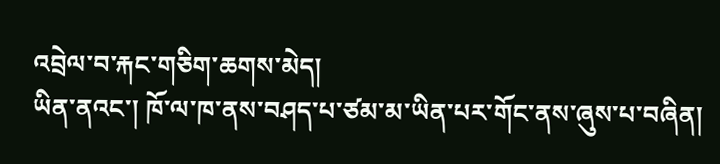འབྲེལ་བ་རྐང་གཅིག་ཆགས་མེད།
ཡིན་ནའང་། ཁོ་ལ་ཁ་ནས་བཤད་པ་ཙམ་མ་ཡིན་པར་གོང་ནས་ཞུས་པ་བཞིན།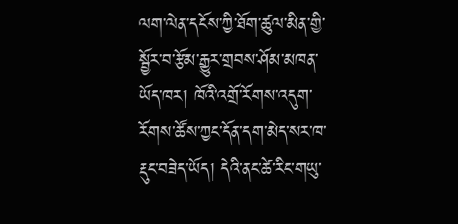ལག་ལེན་དངོས་ཀྱི་ཐོག་ཚུལ་མིན་གྱི་སྦྱོར་བ་རྩོམ་རྒྱུར་གྲབས་ཤོམ་མཁན་ཡོད་ཁར། ཁོའི་འགྲོ་རོགས་འདུག་རོགས་ཚོས་ཀྱང་དོན་དག་མེད་སར་ཁ་རྡུང་བཟེད་ཡོད། དེའི་ནང་ཚེ་རིང་གཡུ་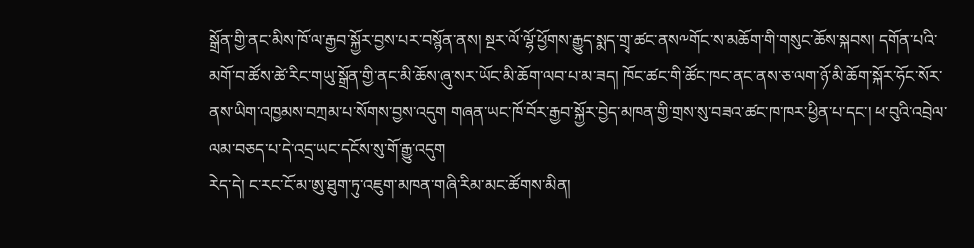སྒྲོན་གྱི་ནང་མིས་ཁོ་ལ་རྒྱབ་སྐྱོར་བྱས་པར་བསྙོན་ནས། སྔར་ལོ་ལྷོ་ཕྱོགས་རྒྱུད་སྨད་གྲྭ་ཚང་ནས༸གོང་ས་མཆོག་གི་གསུང་ཆོས་སྐབས། དགོན་པའི་མགོ་བ་ཚོས་ཚེ་རིང་གཡུ་སྒྲོན་གྱི་ནང་མི་ཆོས་ཞུ་སར་ཡོང་མི་ཆོག་ལབ་པ་མ་ཟད། ཁོང་ཚང་གི་ཚོང་ཁང་ནང་ནས་ཅ་ལག་ཉོ་མི་ཆོག་སྐོར་ཧོང་སོར་ནས་ཡིག་འཁྱམས་བཀྲམ་པ་སོགས་བྱས་འདུག གཞན་ཡང་ཁོ་བོར་རྒྱབ་སྐྱོར་བྱེད་མཁན་གྱི་གྲས་སུ་བཟའ་ཚང་ཁ་ཁར་ཕྱིན་པ་དང་། ཕ་བུའི་འབྲེལ་ལམ་བཅད་པ་དེ་འདྲ་ཡང་དངོས་སུ་གོ་རྒྱུ་འདུག
རེད་དེ། ང་རང་ངོ་མ་ཨུ་ཐུག་ཏུ་འཇུག་མཁན་གཞི་རིམ་མང་ཚོགས་མིན།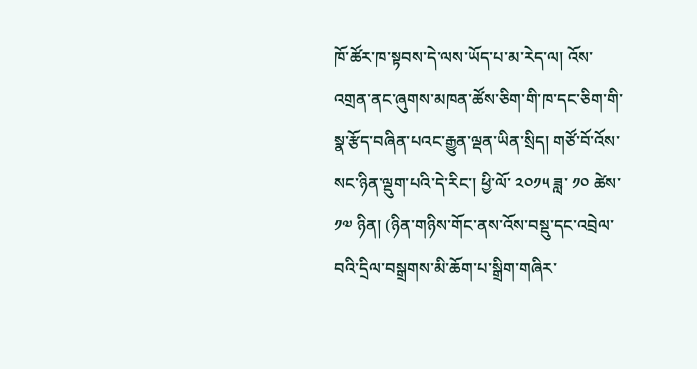ཁོ་ཚོར་ཁ་སྟབས་དེ་ལས་ཡོད་པ་མ་རེད་ལ། འོས་འགྲན་ནང་ཞུགས་མཁན་ཚོས་ཅིག་གི་ཁ་དང་ཅིག་གི་སྣ་རྩོད་བཞིན་པའང་རྒྱུན་ལྡན་ཡིན་སྲིད། གཙོ་བོ་འོས་སང་ཉིན་ལྡུག་པའི་དེ་རིང་། ཕྱི་ལོ་ ༢༠༡༥ ཟླ་ ༡༠ ཚེས་ ༡༧ ཉིན། (ཉིན་གཉིས་གོང་ནས་འོས་བསྡུ་དང་འབྲེལ་བའི་དྲིལ་བསྒྲགས་མི་ཆོག་པ་སྒྲིག་གཞིར་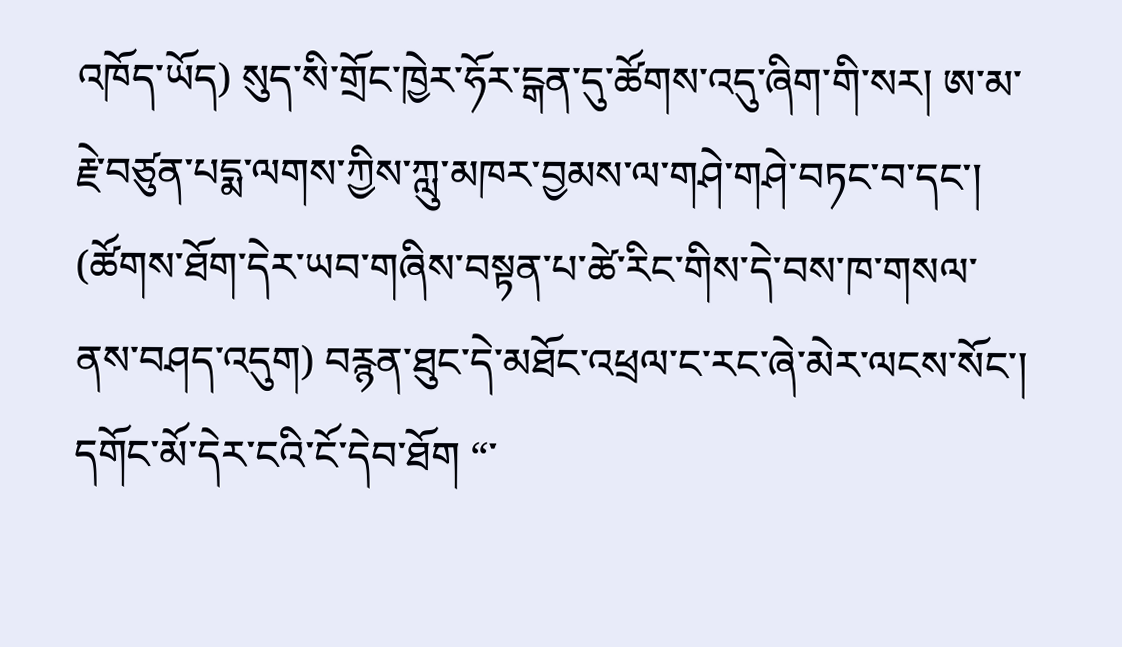འཁོད་ཡོད) སུད་སི་གྲོང་ཁྱེར་ཧོར་ངྒན་དུ་ཚོགས་འདུ་ཞིག་གི་སར། ཨ་མ་རྗེ་བཙུན་པདྨ་ལགས་ཀྱིས་ཀླུ་མཁར་བྱམས་ལ་གཤེ་གཤེ་བཏང་བ་དང་། (ཚོགས་ཐོག་དེར་ཡབ་གཞིས་བསྟན་པ་ཚེ་རིང་གིས་དེ་བས་ཁ་གསལ་ནས་བཤད་འདུག) བརྙན་ཐུང་དེ་མཐོང་འཕྲལ་ང་རང་ཞེ་མེར་ལངས་སོང་། དགོང་མོ་དེར་ངའི་ངོ་དེབ་ཐོག “་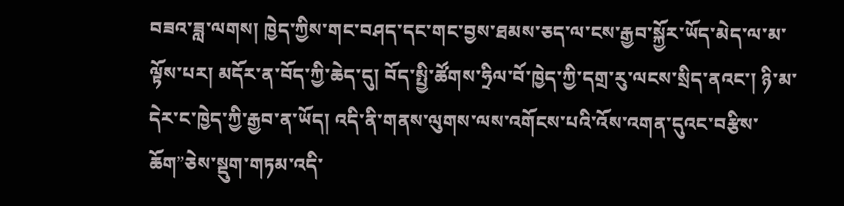བཟའ་ཟླ་ལགས། ཁྱེད་ཀྱིས་གང་བཤད་དང་གང་བྱས་ཐམས་ཅད་ལ་ངས་རྒྱབ་སྐྱོར་ཡོད་མེད་ལ་མ་ལྟོས་པར། མདོར་ན་བོད་ཀྱི་ཆེད་དུ། བོད་སྤྱི་ཚོགས་ཧྲིལ་བོ་ཁྱེད་ཀྱི་དགྲ་རུ་ལངས་སྲིད་ནའང་། ཉི་མ་དེར་ང་ཁྱེད་ཀྱི་རྒྱབ་ན་ཡོད། འདི་ནི་གནས་ལུགས་ལས་འགོངས་པའི་འོས་འགན་དུའང་བརྩིས་ཆོག”ཅེས་སྡུག་གཏམ་འདི་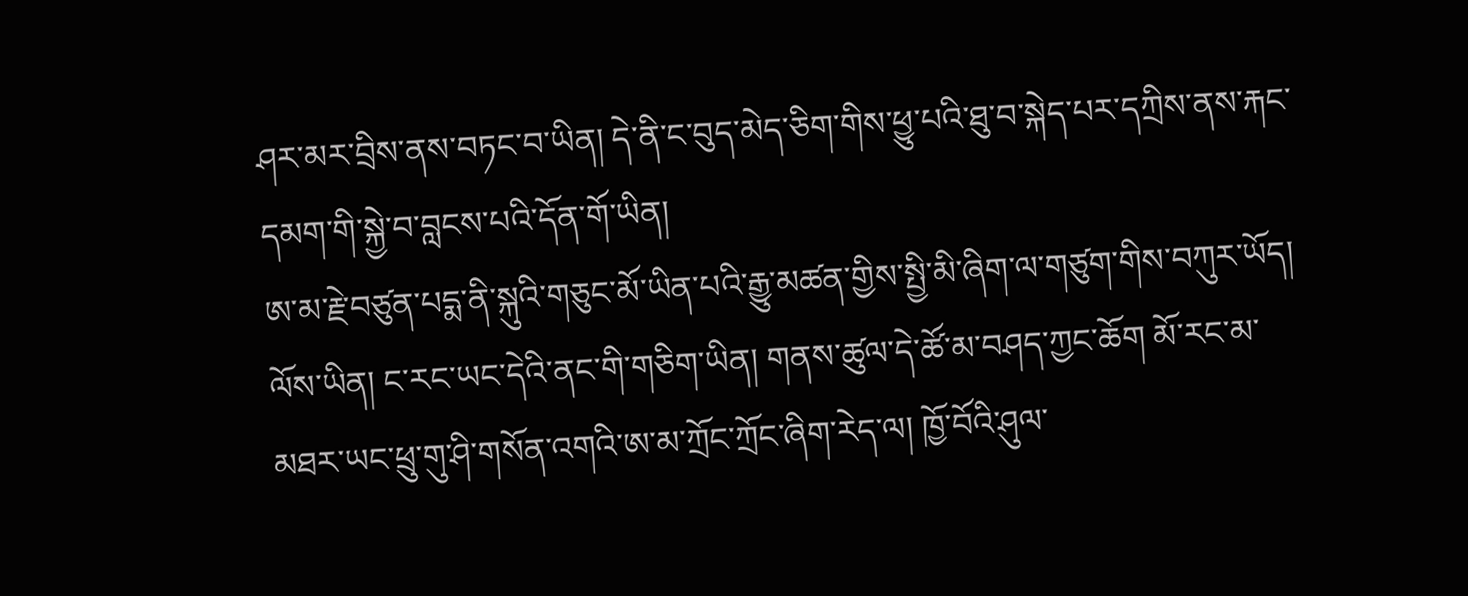ཤར་མར་བྲིས་ནས་བཏང་བ་ཡིན། དེ་ནི་ང་བུད་མེད་ཅིག་གིས་ཕྱུ་པའི་ཐུ་བ་སྐེད་པར་དཀྲིས་ནས་རྐང་དམག་གི་སྐྱེ་བ་བླངས་པའི་དོན་གོ་ཡིན།
ཨ་མ་རྗེ་བཙུན་པདྨ་ནི་སྐུའི་གཅུང་མོ་ཡིན་པའི་རྒྱུ་མཚན་གྱིས་སྤྱི་མི་ཞིག་ལ་གཙུག་གིས་བཀུར་ཡོད། ལོས་ཡིན། ང་རང་ཡང་དེའི་ནང་གི་གཅིག་ཡིན། གནས་ཚུལ་དེ་ཚོ་མ་བཤད་ཀྱང་ཆོག མོ་རང་མ་མཐར་ཡང་ཕྲུ་གུ་ཤི་གསོན་འགའི་ཨ་མ་ཀྲོང་ཀྲོང་ཞིག་རེད་ལ། ཁྱོ་བོའི་ཤུལ་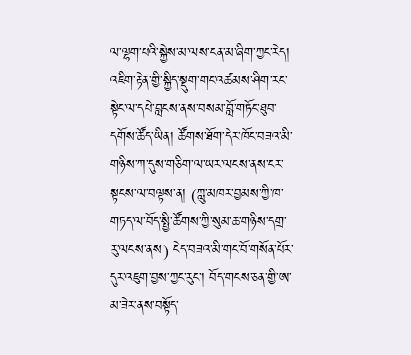ལ་ལྷག་པའི་སྐྱེས་མ་ལས་ངན་མ་ཞིག་ཀྱང་རེད། འཇིག་རྟེན་གྱི་སྐྱིད་སྡུག་གང་འཚམས་ཤིག་རང་སྟེང་ལ་དཔེ་བླངས་ནས་བསམ་བློ་གཏོང་ཐུབ་དགོས་ཚོད་ཡིན། ཚོགས་ཐོག་དེར་ཁོང་བཟའ་མི་གཉིས་ཀ་དུས་གཅིག་ལ་ཡར་ལངས་ནས་ངར་སྟངས་ལ་བལྟས་ན། (ཀླུ་མཁར་བྱམས་ཀྱི་ཁ་གཏད་ལ་བོད་སྤྱི་ཚོགས་ཀྱི་སུམ་ཆ་གཉིས་དགྲ་རུ་ལངས་ནས) ངེད་བཟའ་མི་གང་བོ་གསོན་པོར་དུར་འཇུག་བྱས་ཀྱང་རུང་། བོད་གངས་ཅན་གྱི་ཨ་མ་ཟེར་ནས་བསྟོད་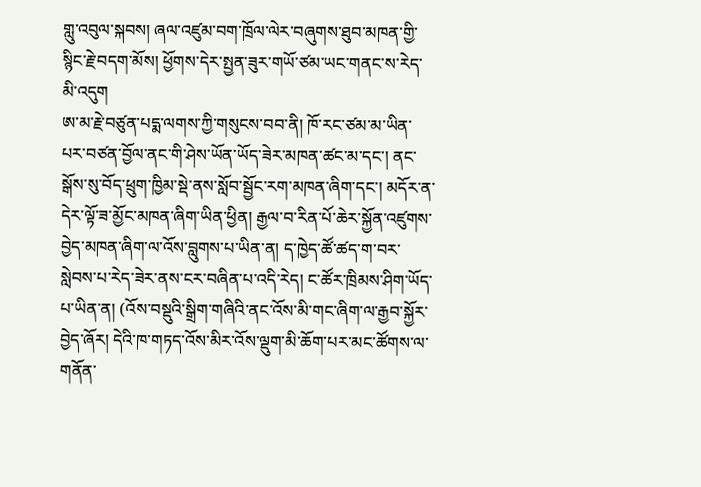གླུ་འབུལ་སྐབས། ཞལ་འཛུམ་བག་ཁྲོལ་ལེར་བཞུགས་ཐུབ་མཁན་གྱི་སྙིང་རྗེ་བདག་མོས། ཕྱོགས་དེར་སྤྱན་ཟུར་གཡོ་ཙམ་ཡང་གནང་ས་རེད་མི་འདུག
ཨ་མ་རྗེ་བཙུན་པདྨ་ལགས་ཀྱི་གསུངས་བབ་ནི། ཁོ་རང་ཙམ་མ་ཡིན་པར་བཙན་བྱོལ་ནང་གི་ཤེས་ཡོན་ཡོད་ཟེར་མཁན་ཚང་མ་དང་། ནང་སྒོས་སུ་བོད་ཕྲུག་ཁྱིམ་སྡེ་ནས་སློབ་སྦྱོང་རག་མཁན་ཞིག་དང་། མདོར་ན་དེར་ལྟོ་ཟ་མྱོང་མཁན་ཞིག་ཡིན་ཕྱིན། རྒྱལ་བ་རིན་པོ་ཆེར་སྐྱོན་འཛུགས་བྱེད་མཁན་ཞིག་ལ་འོས་བླུགས་པ་ཡིན་ན། ད་ཁྱེད་ཚོ་ཚད་ག་བར་སླེབས་པ་རེད་ཟེར་ནས་ངར་བཞིན་པ་འདི་རེད། ང་ཚོར་ཁྲིམས་ཤིག་ཡོད་པ་ཡིན་ན། (འོས་བསྡུའི་སྒྲིག་གཞིའི་ནང་འོས་མི་གང་ཞིག་ལ་རྒྱབ་སྐྱོར་བྱེད་ཞོར། དེའི་ཁ་གཏད་འོས་མིར་འོས་ལྡུག་མི་ཆོག་པར་མང་ཚོགས་ལ་གནོན་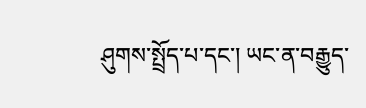ཤུགས་སྤྲོད་པ་དང་། ཡང་ན་བརྒྱུད་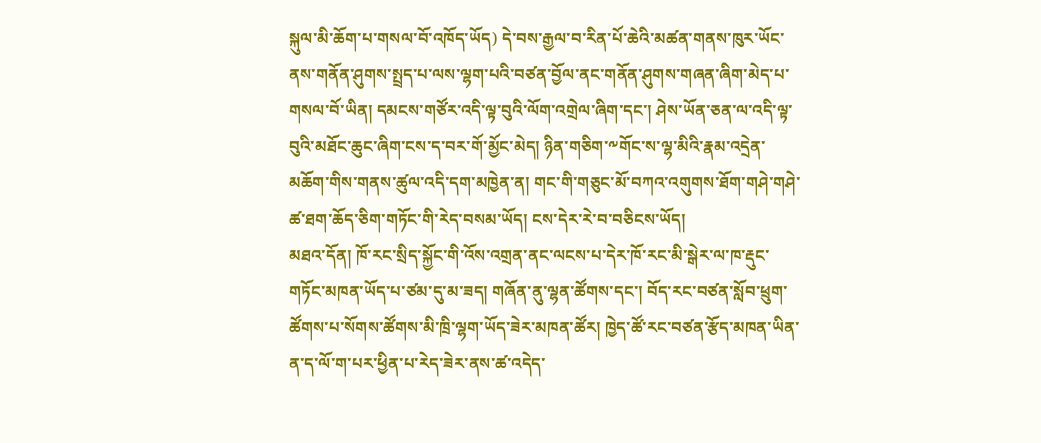སྐུལ་མི་ཆོག་པ་གསལ་བོ་འཁོད་ཡོད) དེ་བས་རྒྱལ་བ་རིན་པོ་ཆེའི་མཚན་གནས་ཁུར་ཡོང་ནས་གནོན་ཤུགས་སྤྲད་པ་ལས་ལྷག་པའི་བཙན་བྱོལ་ནང་གནོན་ཤུགས་གཞན་ཞིག་མེད་པ་གསལ་བོ་ཡིན། དམངས་གཙོར་འདི་ལྟ་བུའི་ལོག་འགྲེལ་ཞིག་དང་། ཤེས་ཡོན་ཅན་ལ་འདི་ལྟ་བུའི་མཐོང་ཆུང་ཞིག་ངས་ད་བར་གོ་མྱོང་མེད། ཉིན་གཅིག་༸གོང་ས་ལྷ་མིའི་རྣམ་འདྲེན་མཆོག་གིས་གནས་ཚུལ་འདི་དག་མཁྱེན་ན། གང་གི་གཅུང་མོ་བཀའ་འགུགས་ཐོག་གཤེ་གཤེ་ཚ་ཐག་ཆོད་ཅིག་གཏོང་གི་རེད་བསམ་ཡོད། ངས་དེར་རེ་བ་བཅིངས་ཡོད།
མཐའ་དོན། ཁོ་རང་སྲིད་སྐྱོང་གི་འོས་འགྲན་ནང་ལངས་པ་དེར་ཁོ་རང་མི་སྒེར་ལ་ཁ་རྡུང་གཏོང་མཁན་ཡོད་པ་ཙམ་དུ་མ་ཟད། གཞོན་ནུ་ལྷན་ཚོགས་དང་། བོད་རང་བཙན་སློབ་ཕྲུག་ཚོགས་པ་སོགས་ཚོགས་མི་ཁྲི་ལྷག་ཡོད་ཟེར་མཁན་ཚོར། ཁྱེད་ཚོ་རང་བཙན་རྩོད་མཁན་ཡིན་ན་ད་ལོ་ག་པར་ཕྱིན་པ་རེད་ཟེར་ནས་ཚ་འདེད་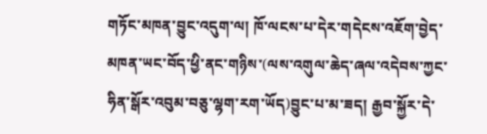གཏོང་མཁན་བྱུང་འདུག་ལ། ཁོ་ལངས་པ་དེར་གདེངས་འཇོག་བྱེད་མཁན་ཡང་བོད་ཕྱི་ནང་གཉིས་(ལས་འགུལ་ཆེད་ཞལ་འདེབས་ཀྱང་ཧིན་སྒོར་འབུམ་བཅུ་ལྷག་རག་ཡོད)བྱུང་པ་མ་ཟད། རྒྱབ་སྐྱོར་དེ་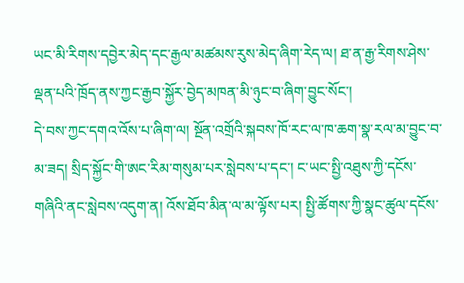ཡང་མི་རིགས་དབྱེར་མེད་དང་རྒྱལ་མཚམས་རུས་མེད་ཞིག་རེད་ལ། ཐ་ན་རྒྱ་རིགས་ཤེས་ལྡན་པའི་ཁྲོད་ནས་ཀྱང་རྒྱབ་སྐྱོར་བྱེད་མཁན་མི་ཉུང་བ་ཞིག་བྱུང་སོང་།
དེ་བས་ཀྱང་དགའ་འོས་པ་ཞིག་ལ། སྔོན་འགྲོའི་སྐབས་ཁོ་རང་ལ་ཁ་ཆག་སྣ་རལ་མ་བྱུང་བ་མ་ཟད། སྲིད་སྐྱོང་གི་ཨང་རིམ་གསུམ་པར་སླེབས་པ་དང་། ང་ཡང་སྤྱི་འཐུས་ཀྱི་དངོས་གཞིའི་ནང་སླེབས་འདུག་ན། འོས་ཐོབ་མིན་ལ་མ་ལྟོས་པར། སྤྱི་ཚོགས་ཀྱི་སྣང་ཚུལ་དངོས་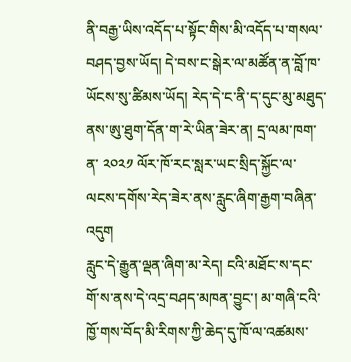ནི་བརྒྱ་ཡིས་འདོད་པ་སྟོང་གིས་མི་འདོད་པ་གསལ་བཤད་བྱས་ཡོད། དེ་བས་ང་སྒེར་ལ་མཚོན་ན་བློ་ཁ་ཡོངས་སུ་ཚིམས་ཡོད། རེད་དེ་ང་ནི་ད་དུང་མུ་མཐུད་ནས་ཨུ་ཐུག་དོན་ག་རེ་ཡིན་ཟེར་ན། དྲ་ལམ་ཁག་ན་ ༢༠༢༡ ལོར་ཁོ་རང་སླར་ཡང་སྲིད་སྐྱོང་ལ་ལངས་དགོས་རེད་ཟེར་ནས་རླུང་ཞིག་རྒྱག་བཞིན་འདུག
རླུང་དེ་རྒྱུན་ལྡན་ཞིག་མ་རེད། ངའི་མཐོང་ས་དང་གོ་ས་ནས་དེ་འདྲ་བཤད་མཁན་བྱུང་། མ་གཞི་ངའི་ཁྱོ་གས་བོད་མི་རིགས་ཀྱི་ཆེད་དུ་ཁོ་ལ་འཚམས་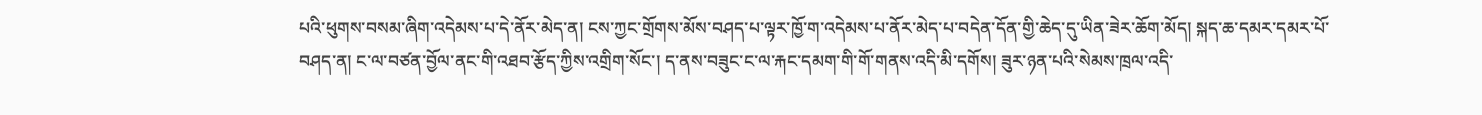པའི་ཕུགས་བསམ་ཞིག་འདེམས་པ་དེ་ནོར་མེད་ན། ངས་ཀྱང་གྲོགས་མོས་བཤད་པ་ལྟར་ཁྱོ་ག་འདེམས་པ་ནོར་མེད་པ་བདེན་དོན་གྱི་ཆེད་དུ་ཡིན་ཟེར་ཆོག་མོད། སྐད་ཆ་དམར་དམར་པོ་བཤད་ན། ང་ལ་བཙན་བྱོལ་ནང་གི་འཐབ་རྩོད་ཀྱིས་འགྲིག་སོང་། ད་ནས་བཟུང་ང་ལ་རྐང་དམག་གི་གོ་གནས་འདི་མི་དགོས། ཟུར་ཉན་པའི་སེམས་ཁྲལ་འདི་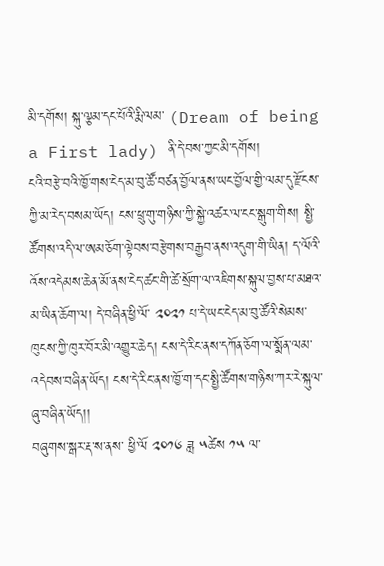མི་དགོས། སྐུ་ལྕམ་དང་པོའི་རྨི་ལམ་ (Dream of being a First lady) ནི་དེ་བས་ཀྱང་མི་དགོས།
ངའི་བརྩེ་བའི་ཁྱོ་གས་ངེད་མ་བུ་ཚོ་བཙན་བྱོལ་ནས་ཡང་བྱོལ་གྱི་ལམ་དུ་རྫོངས་ཀྱི་མ་རེད་བསམ་ཡོད། ངས་ཕྲུ་གུ་གཉིས་ཀྱི་སྐྱེ་འཚར་ལ་ངང་སྒུག་གིས། སྤྱི་ཚོགས་འདི་ལ་ཨམ་ཅོག་ལྟེབས་བརྩེགས་བརྒྱབ་ནས་འདུག་གི་ཡིན། ད་ལོའི་འོས་འདེམས་ཆེན་མོ་ནས་ངེད་ཚང་གི་ཚེ་སྲོག་ལ་འཇིགས་སྐུལ་བྱས་པ་མཐའ་མ་ཡིན་ཆོག་ལ། དེ་བཞིན་ཕྱི་ལོ་ ༢༠༢༡ པ་དེ་ཡང་ངེད་མ་བུ་ཚོའི་སེམས་ཁུངས་ཀྱི་ཁུར་བོར་མི་འགྱུར་ཆེད། ངས་དེ་རིང་ནས་དཀོན་ཅོག་ལ་སྨོན་ལམ་འདེབས་བཞིན་ཡོད། ངས་དེ་རིང་ནས་ཁྱོ་ག་དང་སྤྱི་ཚོགས་གཉིས་ཀར་རེ་སྐུལ་ཞུ་བཞིན་ཡོད།།
བཞུགས་སྒར་རྡ་ས་ནས་ ཕྱི་ལོ ༢༠༡༦ ཟླ ༥ཚེས ༡༥ ལ་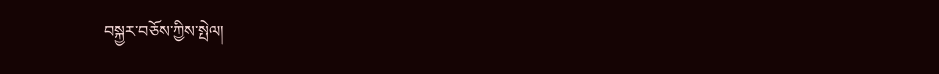བསྐྱར་བཅོས་ཀྱིས་སྤེལ།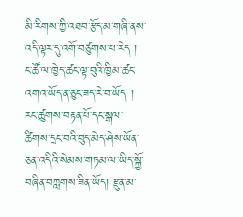མི་རིགས་ཀྱི་འཐབ་རྩོད་མ་གཞི་ནས་འདི་ལྟར་དུ་འགོ་བཙུགས་པ་རེད ། ང་ཚོ་ལ་ཁྱེད་ཚང་ལྟ་བུའི་ཁྱིམ་ཚང་འགའ་ཡོད་ན་ཅུང་ཟད་རེ་བ་ཡོད །
རང་ཚུགས་བརྟན་པོ་དང་སྒལ་ཚིགས་དྲང་བའི་བུད་མེད་ཤེས་ཡོན་ཅན་འདིའི་སེམས་གཏམ་ལ་ཡིད་སྐྱོ་བཞིན་བཀླགས་ཟིན་ཡོད། རྫུན་མ་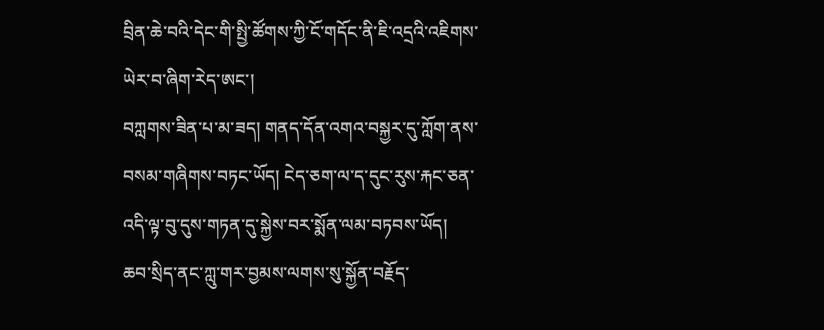བྲིན་ཆེ་བའི་དེང་གི་སྤྱི་ཚོགས་ཀྱི་ངོ་གདོང་ནི་ཇི་འདྲའི་འཇིགས་ཡེར་བ་ཞིག་རེད་ཨང་།
བཀླགས་ཟིན་པ་མ་ཟད། གནད་དོན་འགའ་བསྐྱར་དུ་ཀློག་ནས་བསམ་གཞིགས་བཏང་ཡོད། ངེད་ཅག་ལ་ད་དུང་རུས་རྐང་ཅན་འདི་ལྟ་བུ་དུས་གཏན་དུ་སྐྱེས་བར་སྨོན་ལམ་བཏབས་ཡོད།
ཆབ་སྲིད་ནང་ཀླུ་གར་བྱམས་ལགས་སུ་སྐྱོན་བརྗོད་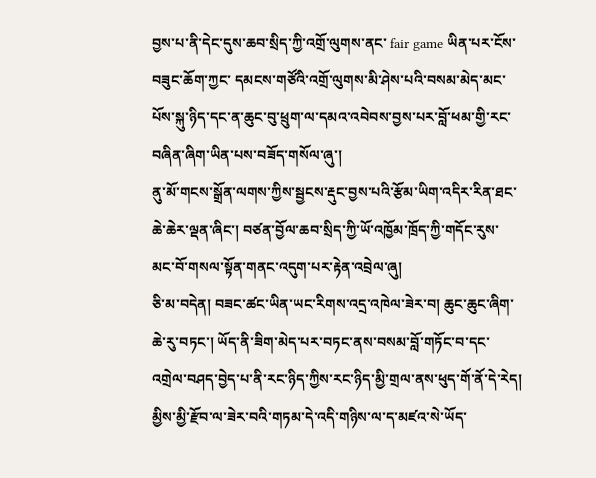བྱས་པ་ནི་དེང་དུས་ཆབ་སྲིད་ཀྱི་འགྲོ་ལུགས་ནང་ fair game ཡིན་པར་ངོས་བཟུང་ཆོག་ཀྱང་ དམངས་གཙོའི་འགྲོ་ལུགས་མི་ཤེས་པའི་བསམ་མེད་མང་པོས་སྐུ་ཉིད་དང་ན་ཆུང་བུ་ཕྲུག་ལ་དམའ་འབེབས་བྱས་པར་བློ་ཕམ་གྱི་རང་བཞིན་ཞིག་ཡིན་པས་བཟོད་གསོལ་ཞུ་།
ནུ་མོ་གངས་སྒྲོན་ལགས་ཀྱིས་སྦྱངས་རྡུང་བྱས་པའི་རྩོམ་ཡིག་འདིར་རིན་ཐང་ཆེ་ཆེར་ལྡན་ཞིང་། བཙན་བྱོལ་ཆབ་སྲིད་ཀྱི་ཡོ་འཁྱོམ་ཁྲོད་ཀྱི་གདོང་རུས་མང་བོ་གསལ་སྟོན་གནང་འདུག་པར་རྟེན་འབྲེལ་ཞུ།
ཅི་མ་བདེན། བཟང་ཚང་ཡིན་ཡང་རིགས་འདྲ་འཁེལ་ཟེར་བ། ཆུང་ཆུང་ཞིག་ཆེ་རུ་བཏང་། ཡོད་ནི་ཟིག་མེད་པར་བཏང་ནས་བསམ་བློ་གཏོང་བ་དང་འགྲེལ་བཤད་བྱེད་པ་ནི་རང་ཉིད་ཀྱིས་རང་ཉིད་མྱི་གྲལ་ནས་ཕུད་གོ་ནོ་དེ་རེད། མྱིས་མྱི་རྫོབ་ལ་ཟེར་བའི་གཏམ་དེ་འདི་གཉིས་ལ་ད་མཛའ་སེ་ཡོད་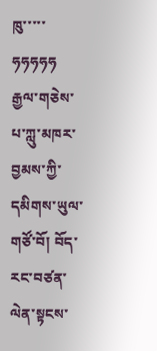ཁུ་་་་་ ཧཧཧཧཧ
རྒྱལ་གཅེས་པ་ཀླུ་མཁར་བྱམས་ཀྱི་དམིགས་ཡུལ་གཙོ་བོ། བོད་རང་བཙན་ལེན་སྟངས་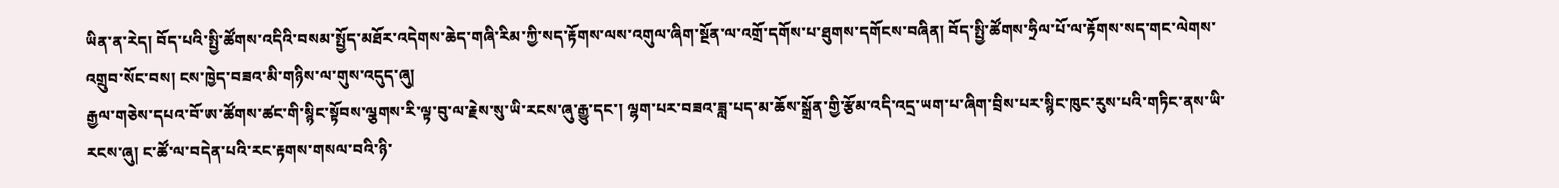ཡིན་ན་རེད། བོད་པའི་སྤྱི་ཚོགས་འདིའི་བསམ་སྤྱོད་མཐོར་འདེགས་ཆེད་གཞི་རིམ་ཀྱི་སད་རྟོགས་ལས་འགུལ་ཞིག་སྔོན་ལ་འགྲོ་དགོས་པ་ཐུགས་དགོངས་བཞིན། བོད་སྤྱི་ཚོགས་ཧྲིལ་པོ་ལ་རྟོགས་སད་གང་ལེགས་འགྲུབ་སོང་བས། ངས་ཁྱེད་བཟའ་མི་གཉིས་ལ་གུས་འདུད་ཞུ།
རྒྱལ་གཅེས་དཔའ་བོ་ཨ་ཚོགས་ཚང་གི་སྙིང་སྟོབས་ལྕགས་རི་ལྟ་བུ་ལ་རྗེས་སུ་ཡི་རངས་ཞུ་རྒྱུ་དང་། ལྷག་པར་བཟའ་ཟླ་པད་མ་ཆོས་སྒྲོན་གྱི་རྩོམ་འདི་འདྲ་ཡག་པ་ཞིག་བྲིས་པར་སྙིང་ཁུང་རུས་པའི་གཏིང་ནས་ཡི་རངས་ཞུ། ང་ཚོ་ལ་བདེན་པའི་རང་རྟགས་གསལ་བའི་ཉི་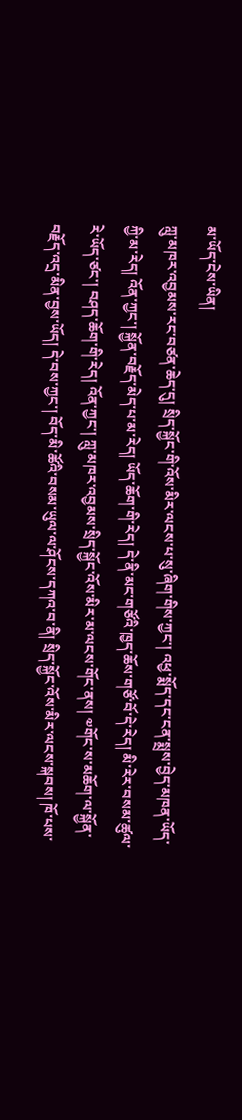མ་ཡོད་ངེས་ཡིན།
ཀླུ་མཁར་འབྱམས་རང་བཙན་ཆེད་དུ། སྲིད་སྐྱོང་གི་འོས་མིར་ལངས་པ་སུ་ཞིག་གིས་ཀྱང་། འཕྱ་སྨོད་དང་ངན་སྨྲས་བྱེད་མཁན་ཡོད་ཀྱི་མ་རེད། འོན་ཀྱང་། སྐྱོན་བརྗོད་མེད་པ་མ་རེད། ཡོད་ཆོག་གི་རེད། དེ་ནི་མང་གཙོའི་ཁྱད་ཆོས་གཙོ་བོ་དེ་རེད། མི་རེར་བསམ་ཚུལ་རེ་ཡོད་ཙང་། བཤད་ཆོག་གི་རེད། འོན་ཀྱང་། ཀླུ་མཁར་འབྱམས་སྲིད་སྐྱོང་འོས་མིར་མ་ལངས་གོང་ནས། ༧གོང་ས་མཆོག་ལ་སྐྱོན་བརྗོད་འདྲ་མིན་བྱས་ཡོད། དེ་བས་ཀྱང་། བོད་མི་ཚོའི་བསམ་ཡུལ་ལ་ཤོངས་དཀའ་བ་ནི། སྲིད་སྐྱོང་འོས་མིར་ལངས་སྐབས། ཁོ་པས་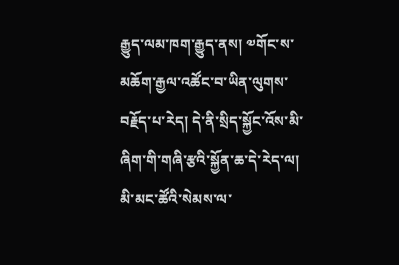རྒྱུད་ལམ་ཁག་རྒྱུད་ནས། ༧གོང་ས་མཆོག་རྒྱལ་འཚོང་བ་ཡིན་ལུགས་བརྗོད་པ་རེད། དེ་ནི་སྲིད་སྐྱོང་འོས་མི་ཞིག་གི་གཞི་རྩའི་སྐྱོན་ཆ་དེ་རེད་ལ། མི་མང་ཚོའི་སེམས་ལ་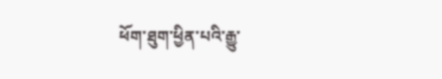ཕོག་ཐུག་ཕྱིན་པའི་རྒྱུ་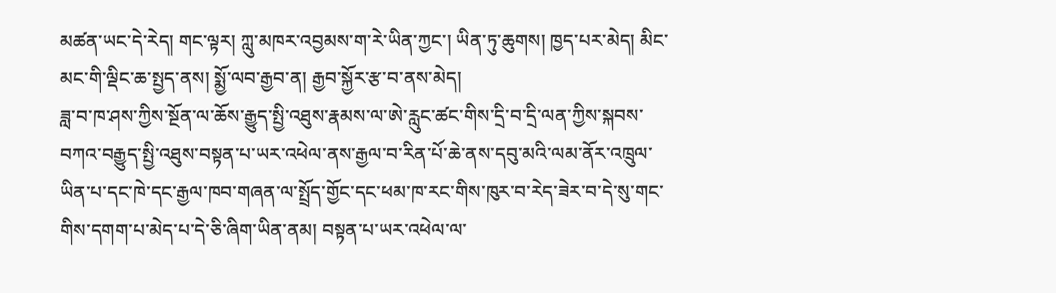མཚན་ཡང་དེ་རེད། གང་ལྟར། ཀླུ་མཁར་འབྱམས་ག་རེ་ཡིན་ཀྱང་། ཡིན་ཏུ་ཆུགས། ཁྱད་པར་མེད། མིང་མང་གི་ལྡིང་ཆ་སྤྱད་ནས། སྨྱོ་ལབ་རྒྱབ་ན། རྒྱབ་སྐྱོར་རྩ་བ་ནས་མེད།
ཟླ་བ་ཁ་ཤས་ཀྱིས་སྔོན་ལ་ཆོས་རྒྱུད་སྤྱི་འཐུས་རྣམས་ལ་ཨེ་རླུང་ཚང་གིས་དྲི་བ་དྲི་ལན་ཀྱིས་སྐབས་བཀའ་བརྒྱུད་སྤྱི་འཐུས་བསྟན་པ་ཡར་འཕེལ་ནས་རྒྱལ་བ་རིན་པོ་ཆེ་ནས་དབུ་མའི་ལམ་ནོར་འཁྲུལ་ཡིན་པ་དང་ཁེ་དང་རྒྱལ་ཁབ་གཞན་ལ་སྤྲོད་གྱོང་དང་ཕམ་ཁ་རང་གིས་ཁུར་བ་རེད་ཟེར་བ་དེ་སུ་གང་གིས་དགག་པ་མེད་པ་དེ་ཅི་ཞིག་ཡིན་ནམ། བསྟན་པ་ཡར་འཕེལ་ལ་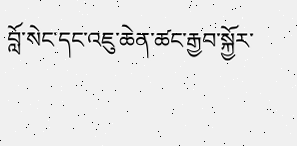བློ་སེང་དང་འཇུ་ཆེན་ཚང་རྒྱབ་སྐྱོར་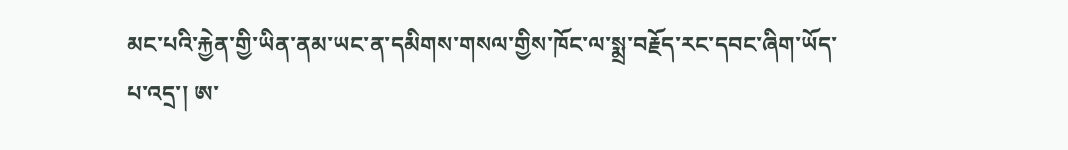མང་པའི་རྐྱེན་གྱི་ཡིན་ནམ་ཡང་ན་དམིགས་གསལ་གྱིས་ཁོང་ལ་སྨྲ་བརྗོད་རང་དབང་ཞིག་ཡོད་པ་འདྲ་། ཨ་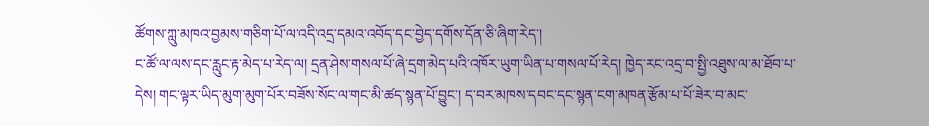ཚོགས་ཀླུ་མཁའ་བྱམས་གཅིག་པོ་ལ་འདི་འདྲ་དམའ་འབོད་དང་བྱེད་དགོས་དོན་ཅི་ཞིག་རེད་།
ང་ཚོ་ལ་ལས་དང་རླུང་རྟ་མེད་པ་རེད་ལ། དྲན་ཤེས་གསལ་པོ་ཞེ་དྲག་མེད་པའི་འཁོར་ཡུག་ཡིན་པ་གསལ་པོ་རེད། ཁྱེད་རང་འདྲ་བ་སྤྱི་འཐུས་ལ་མ་ཐོབ་པ་དེས། གང་ལྟར་ཡིད་མུག་མུག་པོར་བཟོས་སོང་ལ་གང་མི་ཚད་སྙན་པོ་བྱུང་། ད་བར་མཁས་དབང་དང་སྙན་ངག་མཁན་རྩོམ་པ་པོ་ཟེར་བ་མང་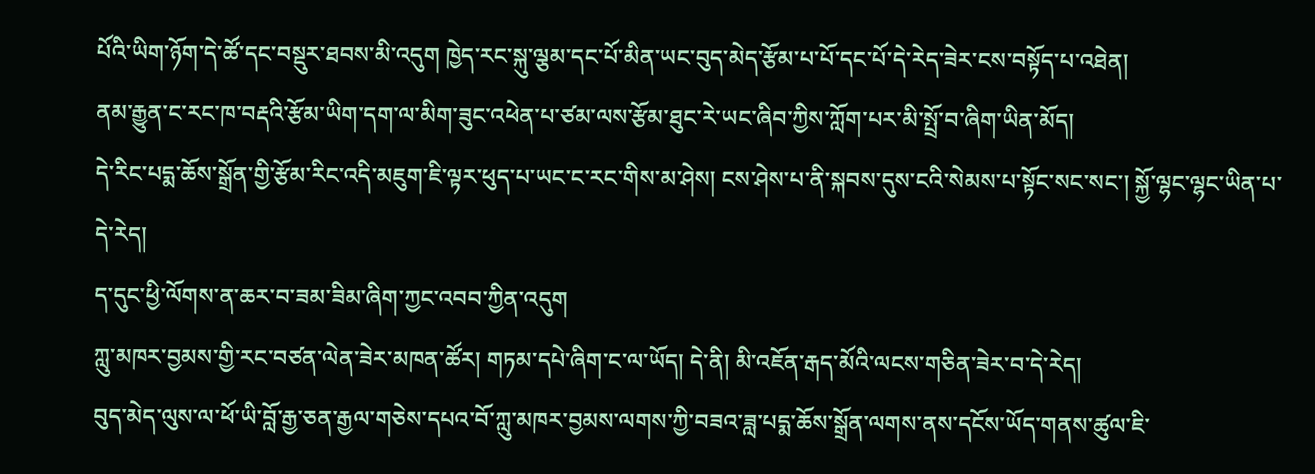པོའི་ཡིག་ཉོག་དེ་ཚོ་དང་བསྡུར་ཐབས་མི་འདུག ཁྱེད་རང་སྐུ་ལྕམ་དང་པོ་མིན་ཡང་བུད་མེད་རྩོམ་པ་པོ་དང་པོ་དེ་རེད་ཟེར་ངས་བསྟོད་པ་འཐེན།
ནམ་རྒྱུན་ང་རང་ཁ་བརྡའི་རྩོམ་ཡིག་དག་ལ་མིག་ཟུང་འཕེན་པ་ཙམ་ལས་རྩོམ་ཐུང་རེ་ཡང་ཞིབ་ཀྱིས་ཀློག་པར་མི་སྤྲོ་བ་ཞིག་ཡིན་མོད།
དེ་རིང་པདྨ་ཆོས་སྒྲོན་གྱི་རྩོམ་རིང་འདི་མཇུག་ཇི་ལྟར་ཕུད་པ་ཡང་ང་རང་གིས་མ་ཤེས། ངས་ཤེས་པ་ནི་སྐབས་དུས་ངའི་སེམས་པ་སྟོང་སང་སང་། སྐྱོ་ལྷང་ལྷང་ཡིན་པ་དེ་རེད།
ད་དུང་ཕྱི་ལོགས་ན་ཆར་བ་ཟམ་ཟིམ་ཞིག་ཀྱང་འབབ་ཀྱིན་འདུག
ཀླུ་མཁར་བྱམས་གྱི་རང་བཙན་ལེན་ཟེར་མཁན་ཚོར། གཏམ་དཔེ་ཞིག་ང་ལ་ཡོད། དེ་ནི། མི་འཇོན་རྒད་མོའི་ལངས་གཅིན་ཟེར་བ་དེ་རེད།
བུད་མེད་ལུས་ལ་ཕོ་ཡི་བློ་རྒྱ་ཅན་རྒྱལ་གཅེས་དཔའ་བོ་ཀླུ་མཁར་བྱམས་ལགས་ཀྱི་བཟའ་ཟླ་པདྨ་ཆོས་སྒྲོན་ལགས་ནས་དངོས་ཡོད་གནས་ཚུལ་ཇི་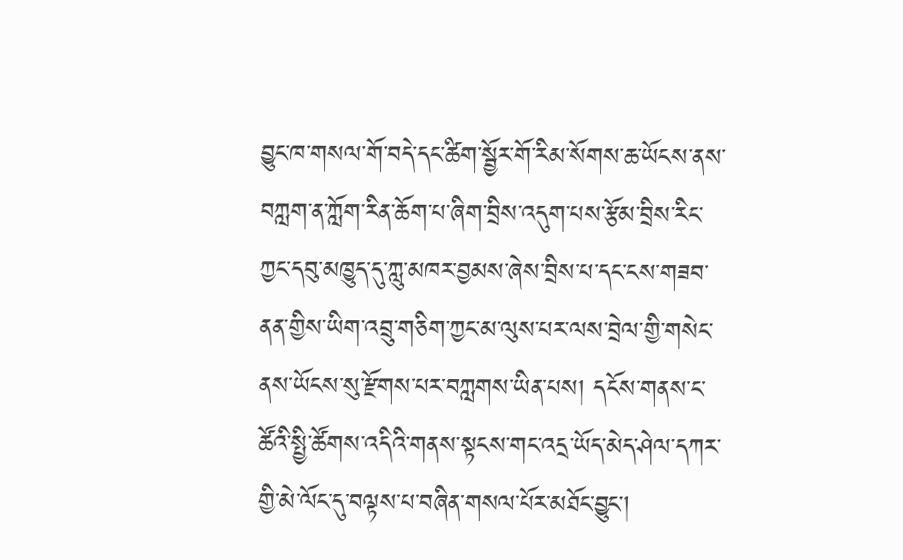བྱུང་ཁ་གསལ་གོ་བདེ་དང་ཚིག་སྦྱོར་གོ་རིམ་སོགས་ཆ་ཡོངས་ནས་བཀླག་ན་ཀློག་རིན་ཆོག་པ་ཞིག་བྲིས་འདུག་པས་རྩོམ་བྲིས་རིང་ཀྱང་དབུ་མཁྱུད་དུ་ཀླུ་མཁར་བྱམས་ཞེས་བྲིས་པ་དང་ངས་གཟབ་ནན་གྱིས་ཡིག་འབྲུ་གཅིག་ཀྱང་མ་ལུས་པར་ལས་བྲེལ་གྱི་གསེང་ནས་ཡོངས་སུ་རྫོགས་པར་བཀླགས་ཡིན་པས། དངོས་གནས་ང་ཚོའི་སྤྱི་ཚོགས་འདིའི་གནས་སྟངས་གང་འདྲ་ཡོད་མེད་ཤེལ་དཀར་གྱི་མེ་ལོང་དུ་བལྟས་པ་བཞིན་གསལ་པོར་མཐོང་བྱུང།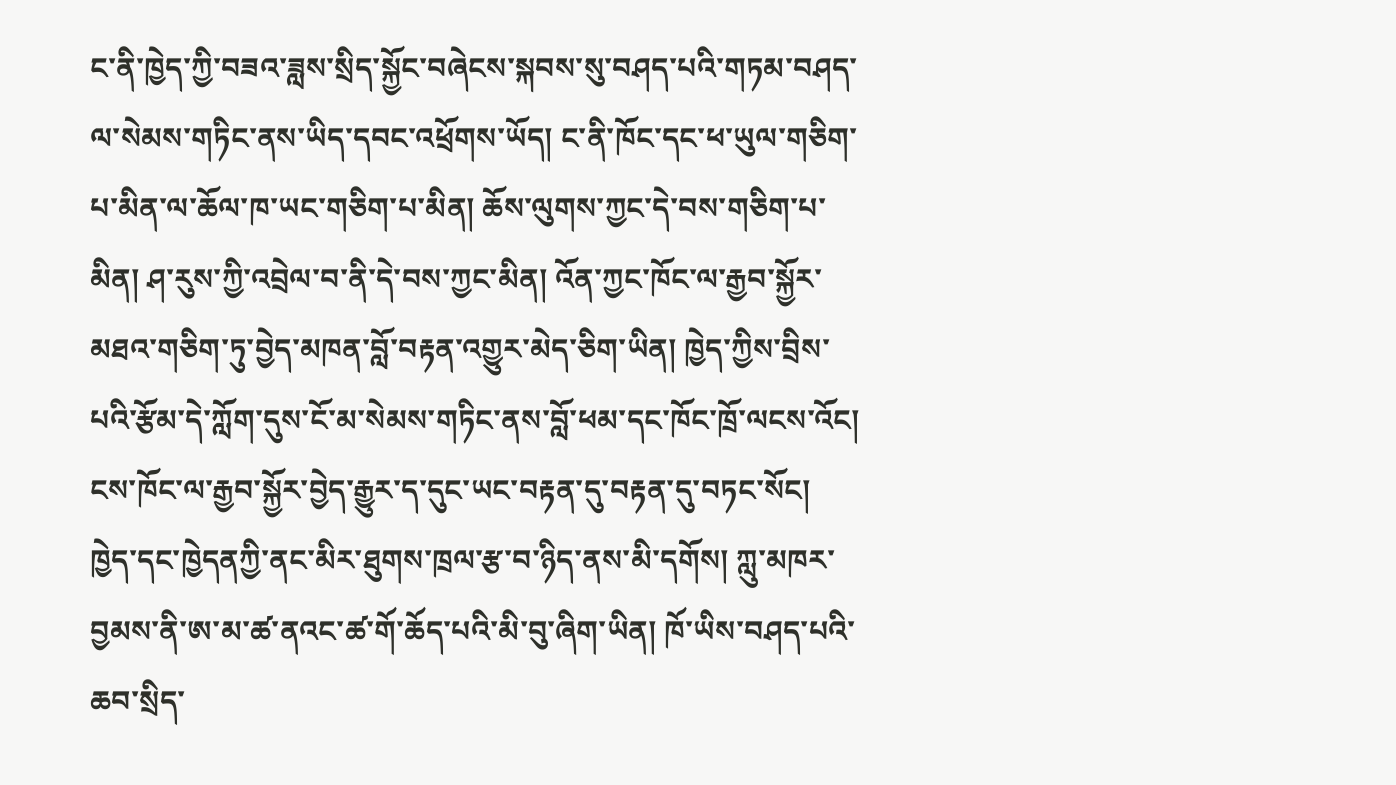ང་ནི་ཁྱེད་ཀྱི་བཟའ་ཟླས་སྲིད་སྐྱོང་བཞེངས་སྐབས་སུ་བཤད་པའི་གཏམ་བཤད་ལ་སེམས་གཏིང་ནས་ཡིད་དབང་འཕྲོགས་ཡོད། ང་ནི་ཁོང་དང་ཕ་ཡུལ་གཅིག་པ་མིན་ལ་ཆོལ་ཁ་ཡང་གཅིག་པ་མིན། ཆོས་ལུགས་ཀྱང་དེ་བས་གཅིག་པ་མིན། ཤ་རུས་ཀྱི་འབྲེལ་བ་ནི་དེ་བས་ཀྱང་མིན། འོན་ཀྱང་ཁོང་ལ་རྒྱབ་སྐྱོར་མཐའ་གཅིག་ཏུ་བྱེད་མཁན་བློ་བརྟན་འགྱུར་མེད་ཅིག་ཡིན། ཁྱེད་ཀྱིས་བྲིས་པའི་རྩོམ་དེ་ཀློག་དུས་ངོ་མ་སེམས་གཏིང་ནས་བློ་ཕམ་དང་ཁོང་ཁྲོ་ལངས་འོང། ངས་ཁོང་ལ་རྒྱབ་སྐྱོར་བྱེད་རྒྱུར་ད་དུང་ཡང་བརྟན་དུ་བརྟན་དུ་བཏང་སོང། ཁྱེད་དང་ཁྱེདནཀྱི་ནང་མིར་ཐུགས་ཁྲལ་རྩ་བ་ཉིད་ནས་མི་དགོས། ཀླུ་མཁར་བྱམས་ནི་ཨ་མ་ཚ་ནའང་ཚ་གོ་ཆོད་པའི་མི་བུ་ཞིག་ཡིན། ཁོ་ཡིས་བཤད་པའི་ཆབ་སྲིད་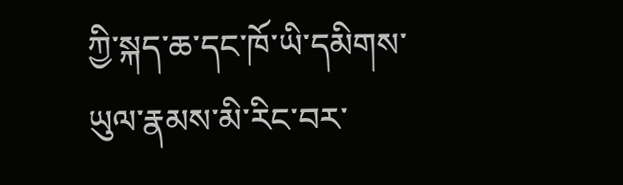ཀྱི་སྐད་ཆ་དང་ཁོ་ཡི་དམིགས་ཡུལ་རྣམས་མི་རིང་བར་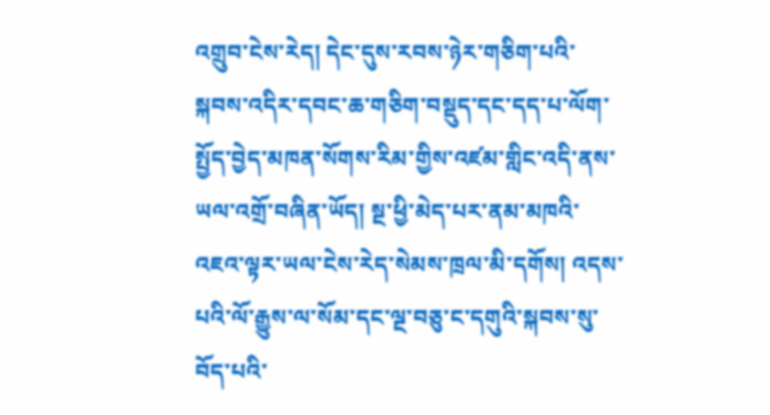འགྲུབ་ངེས་རེད། དེང་དུས་རབས་ཉེར་གཅིག་པའི་སྐབས་འདིར་དབང་ཆ་གཅིག་བསྡུད་དང་དད་པ་ལོག་སྤྱོད་བྱེད་མཁན་སོགས་རིམ་གྱིས་འཛམ་གླིང་འདི་ནས་ཡལ་འགྲོ་བཞིན་ཡོད། སྔ་ཕྱི་མེད་པར་ནམ་མཁའི་འཇའ་ལྟར་ཡལ་ངེས་རེད་སེམས་ཁྲལ་མི་དགོས། འདས་པའི་ལོ་རྒྱུས་ལ་སོམ་དང་ལྔ་བཅུ་ང་དགུའི་སྐབས་སུ་བོད་པའི་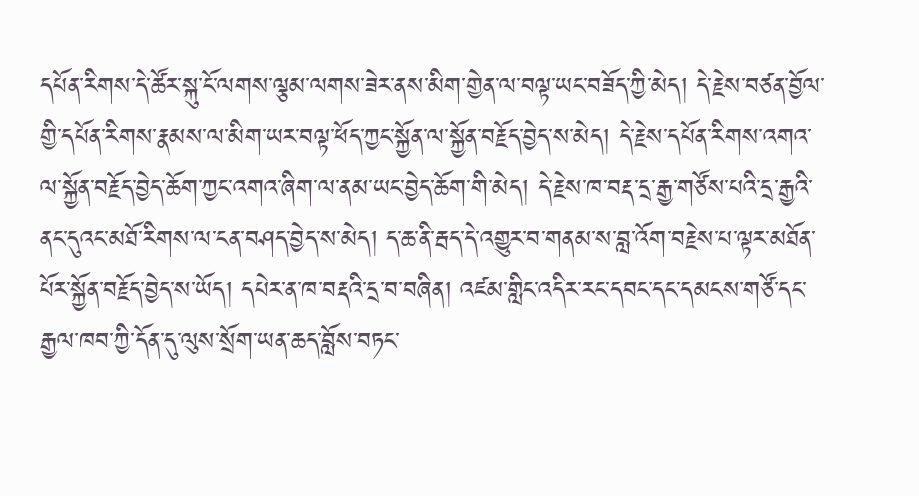དཔོན་རིགས་དེ་ཚོར་སྐུ་ངོ་ལགས་ལྕམ་ལགས་ཟེར་ནས་མིག་གྱེན་ལ་བལྟ་ཡང་བཟོད་ཀྱི་མེད། དེ་རྗེས་བཙན་བྱོལ་གྱི་དཔོན་རིགས་རྣམས་ལ་མིག་ཡར་བལྟ་ཕོད་ཀྱང་སྐྱོན་ལ་སྐྱོན་བརྗོད་བྱེད་ས་མེད། དེ་རྗེས་དཔོན་རིགས་འགའ་ལ་སྐྱོན་བརྗོད་བྱེད་ཆོག་ཀྱང་འགའ་ཞིག་ལ་ནམ་ཡང་བྱེད་ཆོག་གི་མེད། དེ་རྗེས་ཁ་བརྡ་དྲ་རྒྱ་གཙོས་པའི་དྲ་རྒྱའི་ནང་དུའང་མཐོ་རིགས་ལ་ངན་བཤད་བྱེད་ས་མེད། ད་ཆ་ནི་རྦད་དེ་འགྱུར་བ་གནམ་ས་བླ་འོག་བརྗེས་པ་ལྟར་མཐོན་པོར་སྐྱོན་བརྗོད་བྱེད་ས་ཡོད། དཔེར་ན་ཁ་བརྡའི་དྲ་བ་བཞིན། འཛམ་གླིང་འདིར་རང་དབང་དང་དམངས་གཙོ་དང་རྒྱལ་ཁབ་ཀྱི་དོན་དུ་ལུས་སྲོག་ཡན་ཆད་བློས་བཏང་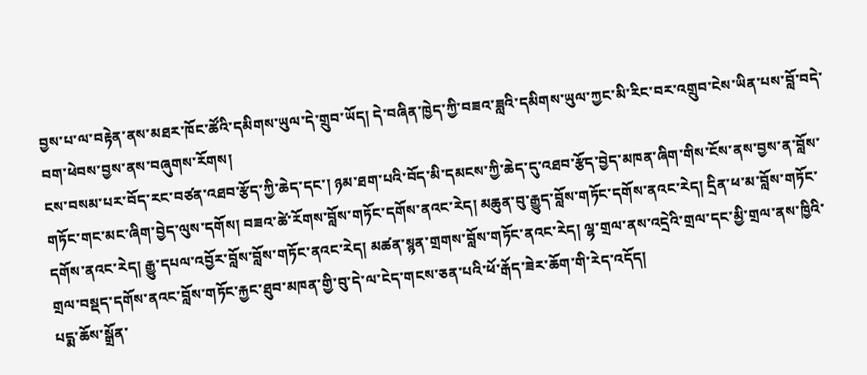བྱས་པ་ལ་བརྟེན་ནས་མཐར་ཁོང་ཚོའི་དམིགས་ཡུལ་དེ་གྲུབ་ཡོད། དེ་བཞིན་ཁྱེད་ཀྱི་བཟའ་ཟླའི་དམིགས་ཡུལ་ཀྱང་མི་རིང་བར་འགྲུབ་ངེས་ཡིན་པས་བློ་བདེ་བག་ཕེབས་བྱས་ནས་བཞུགས་རོགས།
ངས་བསམ་པར་བོད་རང་བཙན་འཐབ་རྩོད་ཀྱི་ཆེད་དང་། ཉམ་ཐག་པའི་བོད་མི་དམངས་ཀྱི་ཆེད་དུ་འཐབ་རྩོད་བྱེད་མཁན་ཞིག་གིས་ངོས་ནས་བྱས་ན་བློས་གཏོང་གང་མང་ཞིག་བྱེད་ལུས་དགོས། བཟའ་ཚེ་རོགས་བློས་གཏོང་དགོས་ནའང་རེད། མཆུན་བུ་རྒྱུད་བློས་གཏོང་དགོས་ནའང་རེད། དྲིན་ཕ་མ་བློས་གཏོང་དགོས་ནའང་རེད། རྒྱུ་དཔལ་འབྱོར་བློས་བློས་གཏོང་ནའང་རེད། མཚན་སྙན་གྲགས་བློས་གཏོང་ནའང་རེད། ལྷ་གྲལ་ནས་འདྲེའི་གྲལ་དང་མྱི་གྲལ་ནས་ཁྱིའི་གྲལ་བསྡད་དགོས་ནའང་བློས་གཏོང་རྐྱང་ཐུབ་མཁན་གྱི་བུ་དེ་ལ་ངེད་གངས་ཅན་པའི་ཕོ་རྒོད་ཟེར་ཆོག་གི་རེད་འདོད།
པདྨ་ཆོས་སྒྲོན་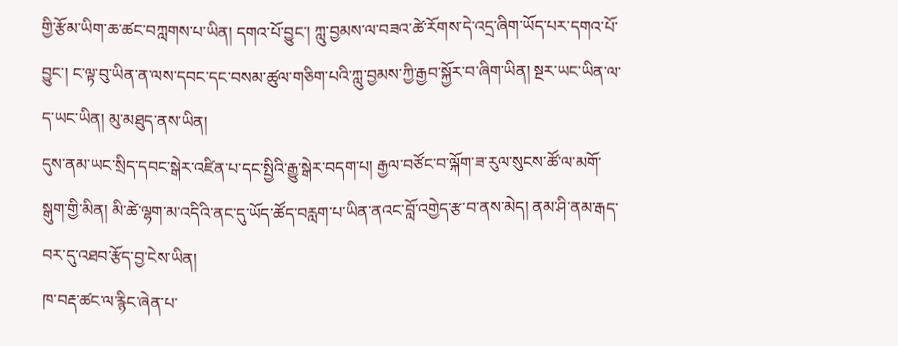གྱི་རྩོམ་ཡིག་ཆ་ཚང་བཀླགས་པ་ཡིན། དགའ་པོ་བྱུང་། ཀླུ་བྱམས་ལ་བཟའ་ཚེ་རོགས་དེ་འདྲ་ཞིག་ཡོད་པར་དགའ་པོ་བྱུང་། ང་ལྟ་བུ་ཡིན་ན་ལས་དབང་དང་བསམ་ཚུལ་གཅིག་པའི་ཀླུ་བྱམས་ཀྱི་རྒྱབ་སྐྱོར་བ་ཞིག་ཡིན། སྔར་ཡང་ཡིན་ལ་ད་ཡང་ཡིན། མུ་མཐུད་ནས་ཡིན།
དུས་ནམ་ཡང་སྲིད་དབང་སྒེར་འཛིན་པ་དང་སྤྱིའི་རྒྱུ་སྒེར་བདག་པ། རྒྱལ་བཙོང་བ་ལྐོག་ཟ་རུལ་སུངས་ཚོ་ལ་མགོ་སྒུག་གྱི་མིན། མི་ཚེ་ལྷག་མ་འདིའི་ནང་དུ་ཡོད་ཚོད་བརླག་པ་ཡིན་ནའང་བློ་འགྱེད་རྩ་བ་ནས་མེད། ནམ་ཤི་ནམ་རྒད་བར་དུ་འཐབ་རྩོད་བྱ་ངེས་ཡིན།
ཁ་བརྡ་ཚང་ལ་རྙིང་ཞེན་པ་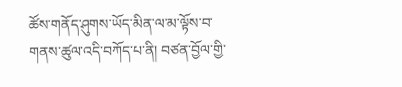ཚོས་གནོད་ཤུགས་ཡོད་མིན་ལ་མ་ལྟོས་བ་གནས་ཚུལ་འདི་བཀོད་པ་ནི། བཙན་བྱོལ་གྱི་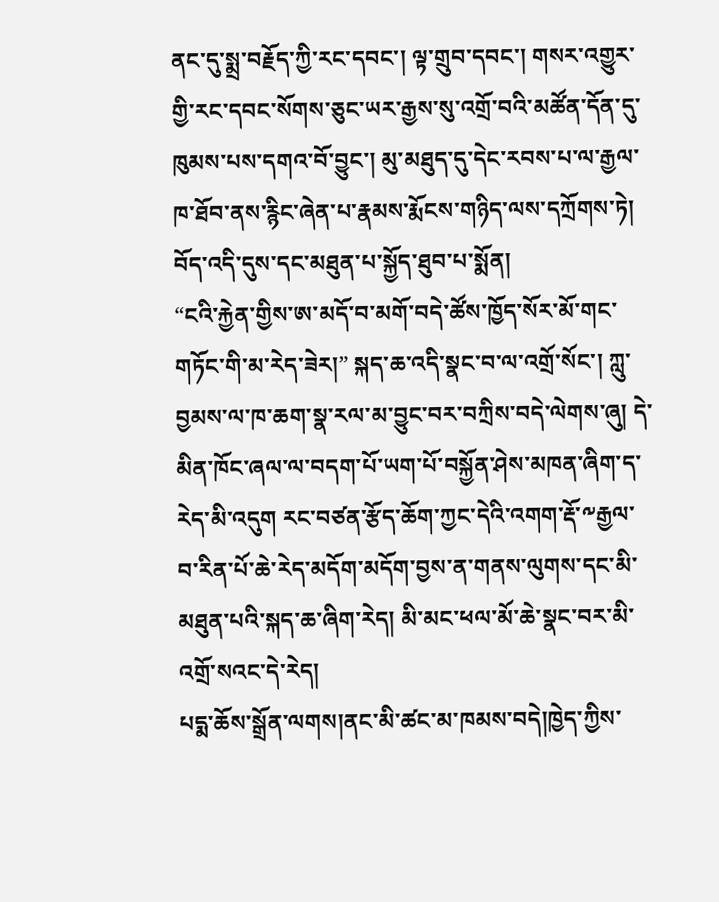ནང་དུ་སྨྲ་བརྗོད་ཀྱི་རང་དབང་། ལྟ་གྲུབ་དབང་། གསར་འགྱུར་གྱི་རང་དབང་སོགས་ཅུང་ཡར་རྒྱས་སུ་འགྲོ་བའི་མཚོན་དོན་དུ་ཁུམས་པས་དགའ་བོ་བྱུང་། མུ་མཐུད་དུ་དེང་རབས་པ་ལ་རྒྱལ་ཁ་ཐོབ་ནས་རྙིང་ཞེན་པ་རྣམས་རྨོངས་གཉིད་ལས་དཀྲོགས་ཏེ། བོད་འདི་དུས་དང་མཐུན་པ་སྐྱོད་ཐུབ་པ་སྨོན།
“ངའི་རྐྱེན་གྱིས་ཨ་མདོ་བ་མགོ་བདེ་ཚོས་ཁྱོད་སོར་མོ་གང་གཏོང་གི་མ་རེད་ཟེར།” སྐད་ཆ་འདི་སྣང་བ་ལ་འགྲོ་སོང་། ཀླུ་བྱམས་ལ་ཁ་ཆག་སྣ་རལ་མ་བྱུང་བར་བཀྲིས་བདེ་ལེགས་ཞུ། དེ་མིན་ཁོང་ཞལ་ལ་བདག་པོ་ཡག་པོ་བསྐྱོན་ཤེས་མཁན་ཞིག་ད་རེད་མི་འདུག རང་བཙན་རྩོད་ཆོག་ཀྱང་དེའི་འགག་རྡོ་༸རྒྱལ་བ་རིན་པོ་ཆེ་རེད་མདོག་མདོག་བྱས་ན་གནས་ལུགས་དང་མི་མཐུན་པའི་སྐད་ཆ་ཞིག་རེད། མི་མང་ཕལ་མོ་ཆེ་སྣང་བར་མི་འགྲོ་སའང་དེ་རེད།
པདྨ་ཆོས་སྒྲོན་ལགས།ནང་མི་ཚང་མ་ཁམས་བདེ།ཁྱེད་ཀྱིས་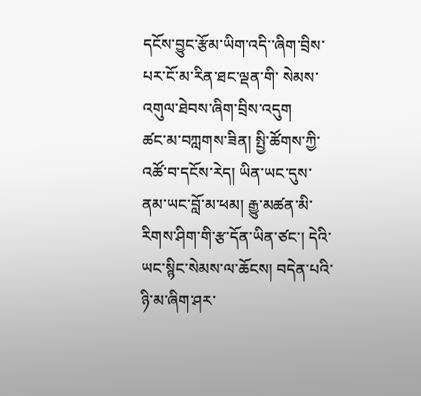དངོས་བྱུང་རྩོམ་ཡིག་འདི་་ཞིག་བྲིས་པར་ངོ་མ་རིན་ཐང་ལྡན་གི་ སེམས་འགུལ་ཐེབས་ཞིག་བྲིས་འདུག
ཚང་མ་བཀླགས་ཟིན། སྤྱི་ཚོགས་ཀྱི་འཚོ་བ་དངོས་རེད། ཡིན་ཡང་དུས་ནམ་ཡང་བློ་མ་ཕམ། རྒྱུ་མཚན་མི་རིགས་ཤིག་གི་རྩ་དོན་ཡིན་ཙང་། དེའི་ཡང་སྙིང་སེམས་ལ་ཆོངས། བདེན་པའི་ཉི་མ་ཞིག་ཤར་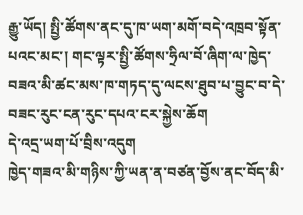རྒྱུ་ཡོད། སྤྱི་ཚོགས་ནང་དུ་ཁ་ཡག་མགོ་བདེ་འཁྲབ་སྟོན་པའང་མང་། གང་ལྟར་སྤྱི་ཚོགས་ཧྲིལ་བོ་ཞིག་ལ་ཁྱེད་བཟའ་མི་ཚང་མས་ཁ་གཏད་དུ་ལངས་ཐུབ་པ་བྱུང་བ་དེ་བཟང་རུང་ངན་རུང་དཔའ་ངར་སྐྱེས་ཆོག
དེ་འདྲ་ཡག་པོ་བྲིས་འདུག
ཁྱེད་གཟའ་མི་གཉིས་ཀྱི་ཡན་ན་བཙན་བྱོས་ནང་བོད་མི་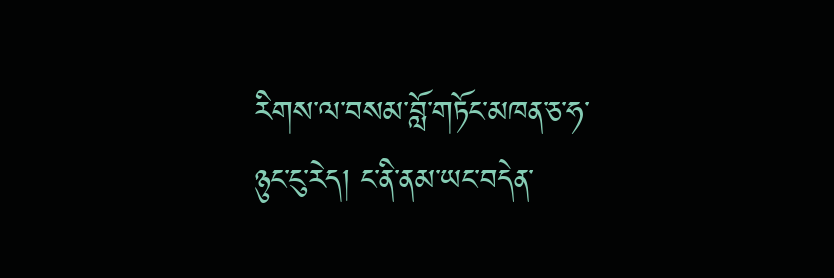རིགས་ལ་བསམ་བློ་གཏོང་མཁན་ཅ་ཧ་ཉུང་ངུ་རེད། ང་ནི་ནམ་ཡང་བདེན་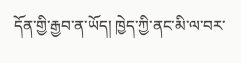དོན་གྱི་རྒྱབ་ན་ཡོད། ཁྱེད་ཀྱི་ནང་མི་ལ་བར་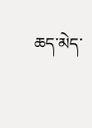ཆད་མེད་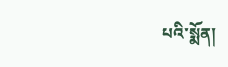པའི་སྨོན།